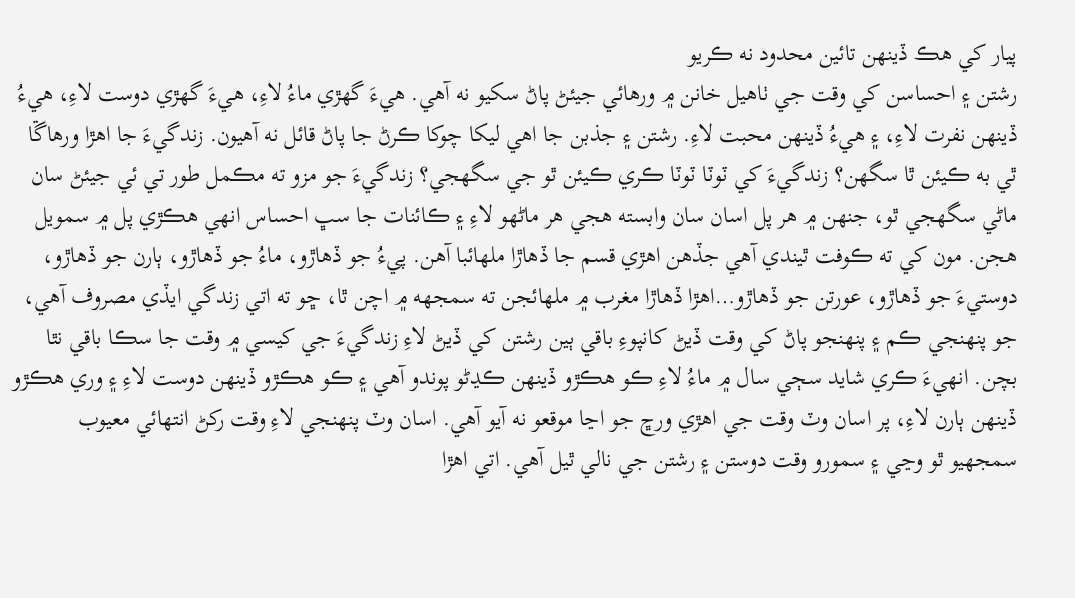پيار کي هڪ ڏينهن تائين محدود نه ڪريو
رشتن ۽ احساسن کي وقت جي ٺاهيل خانن ۾ ورهائي جيئڻ پاڻ سکيو نه آهي. هيءَ گهڙي ماءُ لاءِ، هيءَ گهڙي دوست لاءِ، هيءُ ڏينهن نفرت لاءِ، ۽ هيءُ ڏينهن محبت لاءِ. رشتن ۽ جذبن جا اهي ليکا چوکا ڪرڻ جا پاڻ قائل نه آهيون. زندگيءَ جا اهڙا ورهاڱا ٿي به ڪيئن ٿا سگهن؟ زندگيءَ کي ٽوٽا ٽوٽا ڪري ڪيئن ٿو جي سگهجي؟ زندگيءَ جو مزو ته مڪمل طور تي ئي جيئڻ سان ماڻي سگهجي ٿو، جنهن ۾ هر پل اسان سان وابسته هجي هر ماڻهو لاءِ ۽ ڪائنات جا سڀ احساس انهي هڪڙي پل ۾ سمويل هجن. مون کي ته ڪوفت ٿيندي آهي جڏهن اهڙي قسم جا ڏهاڙا ملهائبا آهن. پيءُ جو ڏهاڙو، ماءُ جو ڏهاڙو، ٻارن جو ڏهاڙو، دوستيءَ جو ڏهاڙو، عورتن جو ڏهاڙو…اهڙا ڏهاڙا مغرب ۾ ملهائجن ته سمجهه ۾ اچن ٿا، ڇو ته اتي زندگي ايڏي مصروف آهي، جو پنهنجي ڪم ۽ پنهنجو پاڻ کي وقت ڏيڻ کانپوءِ باقي ٻين رشتن کي ڏيڻ لاءِ زندگيءَ جي کيسي ۾ وقت جا سڪا باقي نٿا بچن. انهيءَ ڪري شايد سڄي سال ۾ ماءُ لاءِ ڪو هڪڙو ڏينهن ڪڍڻو پوندو آهي ۽ ڪو هڪڙو ڏينهن دوست لاءِ ۽ وري هڪڙو ڏينهن ٻارن لاءِ، پر اسان وٽ وقت جي اهڙي ورڇ جو اڃا موقعو نه آيو آهي. اسان وٽ پنهنجي لاءِ وقت رکڻ انتهائي معيوب سمجهيو ٿو وڃي ۽ سمورو وقت دوستن ۽ رشتن جي نالي ٿيل آهي. اتي اهڙا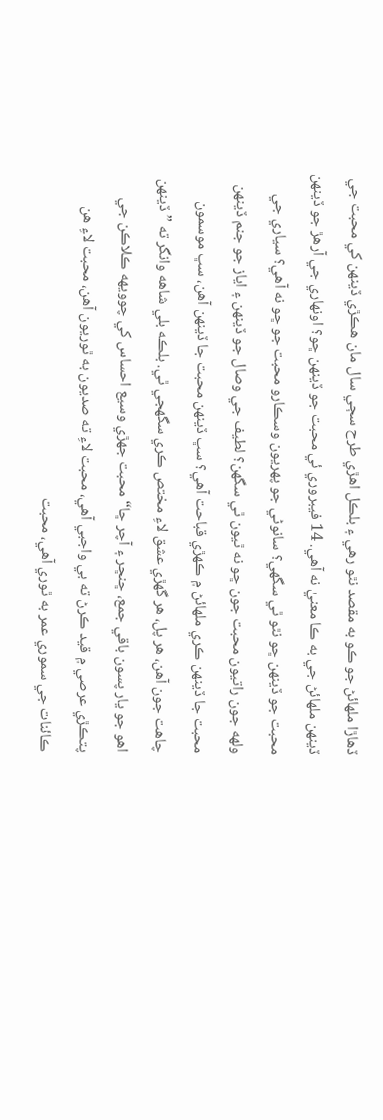ڏهاڙا ملهائڻ جو ڪو به مقصد نٿو رهي ۽ بلڪل اهڙي طرح سڄي سال مان هڪڙي ڏينهن کي محبت جي ڏينهن ملهائڻ جي به ڪا معنيٰ نه آهي. 14 فيبروري ئي محبت جو ڏينهن ڇو؟ اونهاري جي آرهڙ جو ڏينهن محبت جو ڏينهن ڇو نٿو ٿي سگهي؟ سانوڻي جو پهريون وسڪارو محبت جو ڇو نه آهي؟ سياري جي ولهه جون راتيون محبت جون ڇو نه ٿيون ٿي سگهن؟ لطيف جي وصال جو ڏينهن ۽ اياز جو جنم ڏينهن محبت جا ڏينهن ڪري ملهائڻ ۾ ڪهڙي قباحت آهي؟ سڀ ڏينهن محبت جا ڏينهن آهن، سڀ موسمون چاهت جون آهن، هر پل، هر گهڙي عشق لاءِ مختص ڪري سگهجي ٿي. بلڪه بلي شاهه وانگر ته ”ڏينهن اهو جو يار پسون باقي جمع، ڇنڇر ۽ آچر ڇا“ محبت جهڙي وسيع احساس کي چوويهه ڪلاڪن جي پتڪڙي عرصي ۾ قيد ڪرڻ ته بي واجبي آهي، محبت لاءِ ته صديون به ٿوريون آهن، محبت لاءِ هن ڪائنات جي سموري عمر به ٿوري آهي، محبت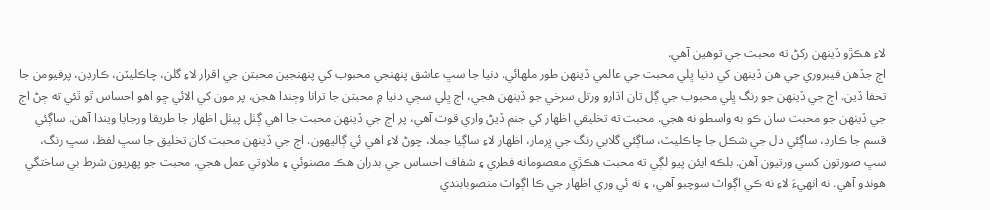لاءِ هڪڙو ڏينهن رکڻ ته محبت جي توهين آهي.
اڄ جڏهن فيبروري جي هن ڏينهن کي دنيا ڀلي محبت جي عالمي ڏينهن طور ملهائي. دنيا جا سڀ عاشق پنهنجي محبوب کي پنهنجين محبتن جي اقرار لاءِ گلن، چاڪليٽن، ڪارڊن، پرفيومن جا تحفا ڏين. اڄ جي ڏينهن جو رنگ ڀلي محبوب جي ڳل تان اڌارو ورتل سرخي جو ڏينهن هجي، اڄ ڀلي سڄي دنيا ۾ محبتن جا ترانا وڄندا هجن، پر مون کي الائي ڇو اهو احساس ٿو ٿئي ته ڄڻ اڄ جي ڏينهن جو محبت سان ڪو به واسطو نه هجي. محبت ته تخليقي اظهار کي جنم ڏيڻ واري قوت آهي، پر اڄ جي ڏينهن محبت جا اهي ڳٺل پيٺل اظهار جا طريقا ورجايا ويندا آهن. ساڳئي قسم جا ڪارڊ، ساڳئي دل جي شڪل جا چاڪليٽ، ساڳئي گلابي رنگ جي ڀرمار، اظهار لاءِ ساڳيا جملا، چوڻ لاءِ اهي ئي ڳاليهون. اڄ جي ڏينهن محبت کان تخليق جا سڀ لفظ، سڀ رنگ، سڀ صورتون کسي ورتيون آهن. بلڪه ايئن پيو لڳي ته محبت هڪڙي معصومانه فطري ۽ شفاف احساس جي بدران هڪ مصنوئي ۽ ملاوتي عمل هجي. محبت جو پهريون شرط بي ساختگي هوندو آهي. نه انهيءَ لاءِ نه ڪي اڳواٽ سوچبو آهي، ۽ نه ئي وري اظهار جي ڪا اڳواٽ منصوبابندي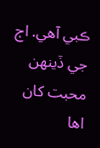ڪبي آهي. اڄ جي ڏينهن محبت کان اها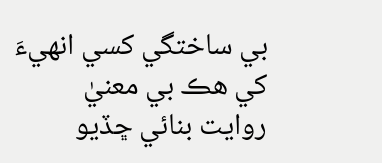بي ساختگي کسي انهيءَ کي هڪ بي معنيٰ روايت بنائي ڇڏيو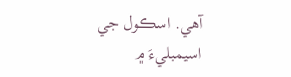آهي. اسڪول جي اسيمبليءَ ۾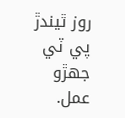روز ٿيندڙ پي ٽي جهڙو عمل.